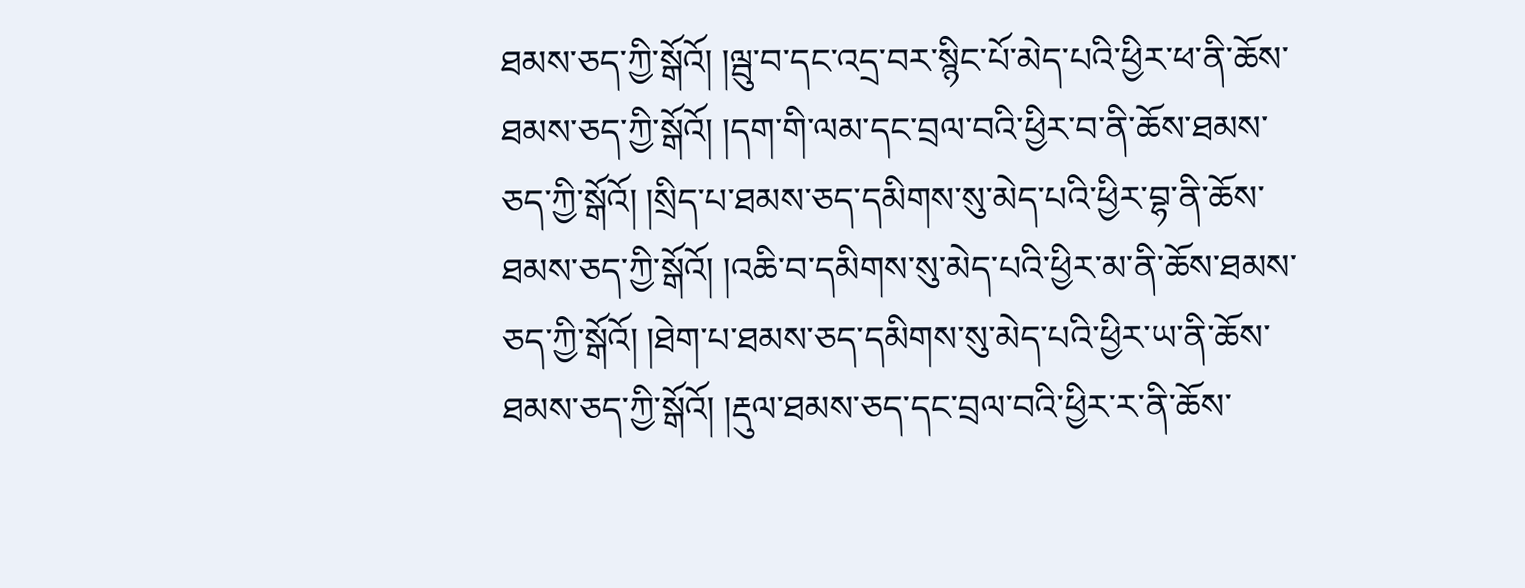ཐམས་ཅད་ཀྱི་སྒོའོ། །ལྦུ་བ་དང་འདྲ་བར་སྙིང་པོ་མེད་པའི་ཕྱིར་ཕ་ནི་ཆོས་ཐམས་ཅད་ཀྱི་སྒོའོ། །དག་གི་ལམ་དང་བྲལ་བའི་ཕྱིར་བ་ནི་ཆོས་ཐམས་ཅད་ཀྱི་སྒོའོ། །སྲིད་པ་ཐམས་ཅད་དམིགས་སུ་མེད་པའི་ཕྱིར་བྷ་ནི་ཆོས་ཐམས་ཅད་ཀྱི་སྒོའོ། །འཆི་བ་དམིགས་སུ་མེད་པའི་ཕྱིར་མ་ནི་ཆོས་ཐམས་ཅད་ཀྱི་སྒོའོ། །ཐེག་པ་ཐམས་ཅད་དམིགས་སུ་མེད་པའི་ཕྱིར་ཡ་ནི་ཆོས་ཐམས་ཅད་ཀྱི་སྒོའོ། །རྡུལ་ཐམས་ཅད་དང་བྲལ་བའི་ཕྱིར་ར་ནི་ཆོས་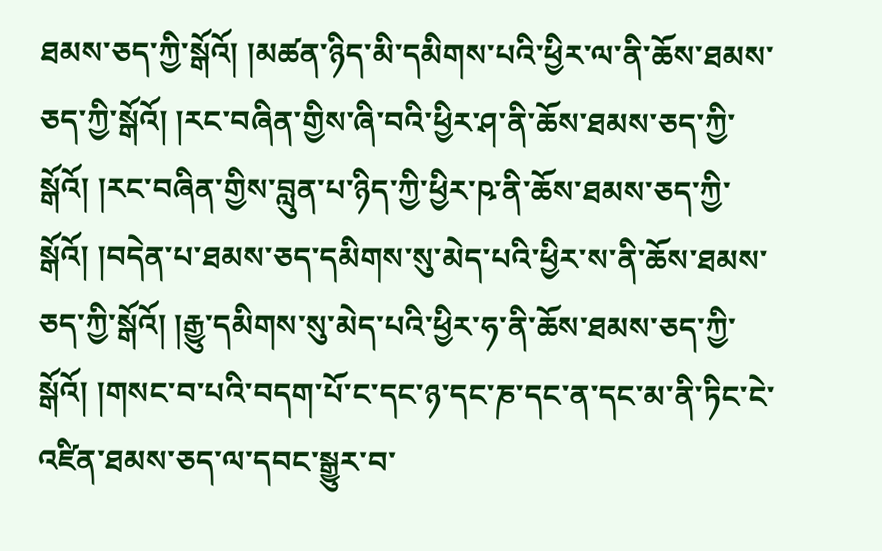ཐམས་ཅད་ཀྱི་སྒོའོ། །མཚན་ཉིད་མི་དམིགས་པའི་ཕྱིར་ལ་ནི་ཆོས་ཐམས་ཅད་ཀྱི་སྒོའོ། །རང་བཞིན་གྱིས་ཞི་བའི་ཕྱིར་ཤ་ནི་ཆོས་ཐམས་ཅད་ཀྱི་སྒོའོ། །རང་བཞིན་གྱིས་བླུན་པ་ཉིད་ཀྱི་ཕྱིར་ཥ་ནི་ཆོས་ཐམས་ཅད་ཀྱི་སྒོའོ། །བདེན་པ་ཐམས་ཅད་དམིགས་སུ་མེད་པའི་ཕྱིར་ས་ནི་ཆོས་ཐམས་ཅད་ཀྱི་སྒོའོ། །རྒྱུ་དམིགས་སུ་མེད་པའི་ཕྱིར་ཧ་ནི་ཆོས་ཐམས་ཅད་ཀྱི་སྒོའོ། །གསང་བ་པའི་བདག་པོ་ང་དང་ཉ་དང་ཎ་དང་ན་དང་མ་ནི་ཏིང་ངེ་འཛིན་ཐམས་ཅད་ལ་དབང་སྒྱུར་བ་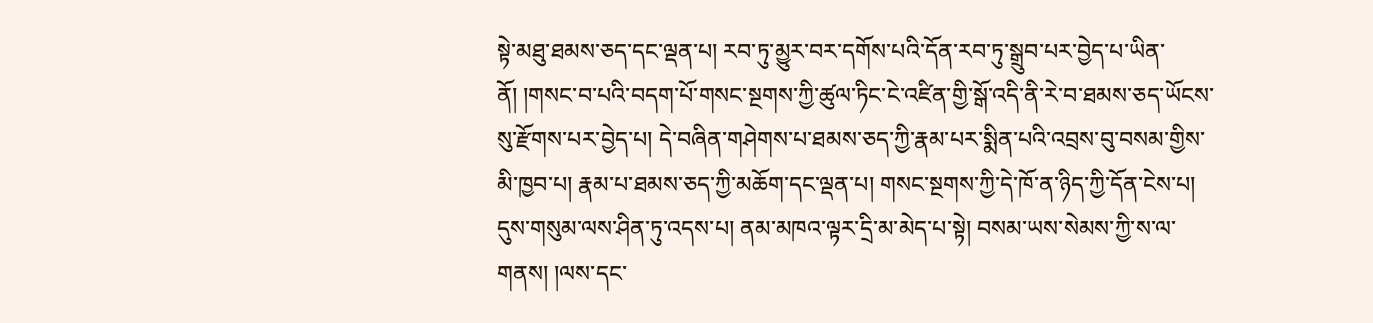སྟེ་མཐུ་ཐམས་ཅད་དང་ལྡན་པ། རབ་ཏུ་མྱུར་བར་དགོས་པའི་དོན་རབ་ཏུ་སྒྲུབ་པར་བྱེད་པ་ཡིན་ནོ། །གསང་བ་པའི་བདག་པོ་གསང་སྔགས་ཀྱི་ཚུལ་ཏིང་ངེ་འཛིན་གྱི་སྒོ་འདི་ནི་རེ་བ་ཐམས་ཅད་ཡོངས་སུ་རྫོགས་པར་བྱེད་པ། དེ་བཞིན་གཤེགས་པ་ཐམས་ཅད་ཀྱི་རྣམ་པར་སྨིན་པའི་འབྲས་བུ་བསམ་གྱིས་མི་ཁྱབ་པ། རྣམ་པ་ཐམས་ཅད་ཀྱི་མཆོག་དང་ལྡན་པ། གསང་སྔགས་ཀྱི་དེ་ཁོ་ན་ཉིད་ཀྱི་དོན་ངེས་པ། དུས་གསུམ་ལས་ཤིན་ཏུ་འདས་པ། ནམ་མཁའ་ལྟར་དྲི་མ་མེད་པ་སྟེ། བསམ་ཡས་སེམས་ཀྱི་ས་ལ་གནས། །ལས་དང་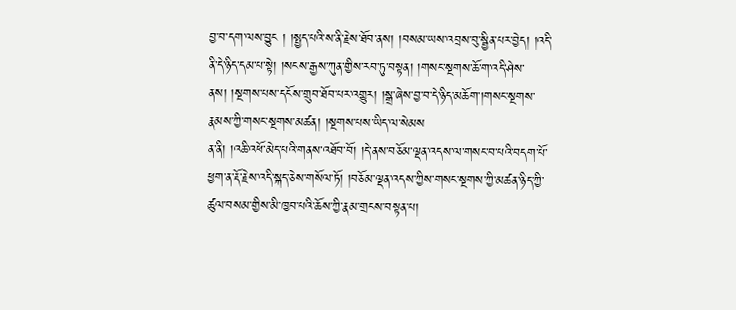བྱ་བ་དག་ལས་བྱུང ། །སྤྱད་པའི་ས་ནི་རྗེས་ཐོབ་ནས། །བསམ་ཡས་འབྲས་བུ་སྦྱིན་པར་བྱེད། །འདི་ནི་དེ་ཉིད་དམ་པ་སྟེ། །སངས་རྒྱས་ཀུན་གྱིས་རབ་ཏུ་བསྟན། །གསང་སྔགས་ཆོ་ག་འདི་ཤེས་ནས། །སྔགས་པས་དངོས་གྲུབ་ཐོབ་པར་འགྱུར། །སྒྲ་ཞེས་བྱ་བ་དེ་ཉིད་མཆོག་།གསང་སྔགས་རྣམས་ཀྱི་གསང་སྔགས་མཚན། །སྔགས་པས་ཡིད་ལ་སེམས
ན་ནི། །འཆི་འཕོ་མེད་པའི་གནས་འཐོབ་བོ། །དེ་ནས་བཅོམ་ལྡན་འདས་ལ་གསང་བ་པའི་བདག་པོ་ཕྱག་ན་རྡོ་རྗེས་འདི་སྐད་ཅེས་གསོལ་ཏོ། །བཅོམ་ལྡན་འདས་ཀྱིས་གསང་སྔགས་ཀྱི་མཚན་ཉིད་ཀྱི་ཚུལ་བསམ་གྱིས་མི་ཁྱབ་པའི་ཆོས་ཀྱི་རྣམ་གྲངས་བསྟན་པ།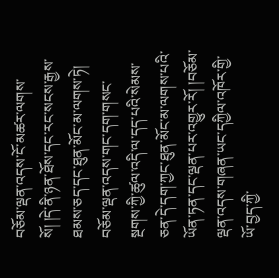བཅོམ་ལྡན་འདས་ངོ་མཚར་ལགས་སོ། །དེ་ནི་ཉན་ཐོས་དང་རང་སངས་རྒྱས་ཐམས་ཅད་དང་ཐུན་མོང་མ་ལགས་ཏེ། བཅོམ་ལྡན་འདས་གང་དག་གསང་སྔགས་ཀྱི་ཚུལ་འདི་ལ་དད་པའི་སེམས་ཅན་དེ་དག་ཀྱང་ཐུན་མོང་མ་ལགས་པའི་ཡོན་ཏན་དང་ལྡན་པར་འགྱུར་རོ། །བཅོམ་ལྡན་འདས་གཞན་ཡང་དཀྱིལ་འཁོར་གྱི་ཡོ་བྱད་ཀྱི་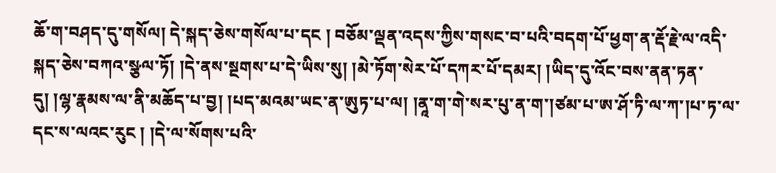ཆོ་ག་བཤད་དུ་གསོལ། དེ་སྐད་ཅེས་གསོལ་པ་དང ། བཅོམ་ལྡན་འདས་ཀྱིས་གསང་བ་པའི་བདག་པོ་ཕྱག་ན་རྡོ་རྗེ་ལ་འདི་སྐད་ཅེས་བཀའ་སྩལ་ཏོ། །དེ་ནས་སྔགས་པ་དེ་ཡིས་སུ། །མེ་ཏོག་སེར་པོ་དཀར་པོ་དམར། །ཡིད་དུ་འོང་བས་ནན་ཏན་དུ། །ལྷ་རྣམས་ལ་ནི་མཆོད་པ་བྱ། །པད་མའམ་ཡང་ན་ཨུཏ་པ་ལ། །ནཱ་ག་གེ་སར་པུ་ན་ག་།ཙམ་པ་ཨ་ཤོ་ཏི་ལ་ཀ་།པ་ཏ་ལ་དང་ས་ལའང་རུང ། །དེ་ལ་སོགས་པའི་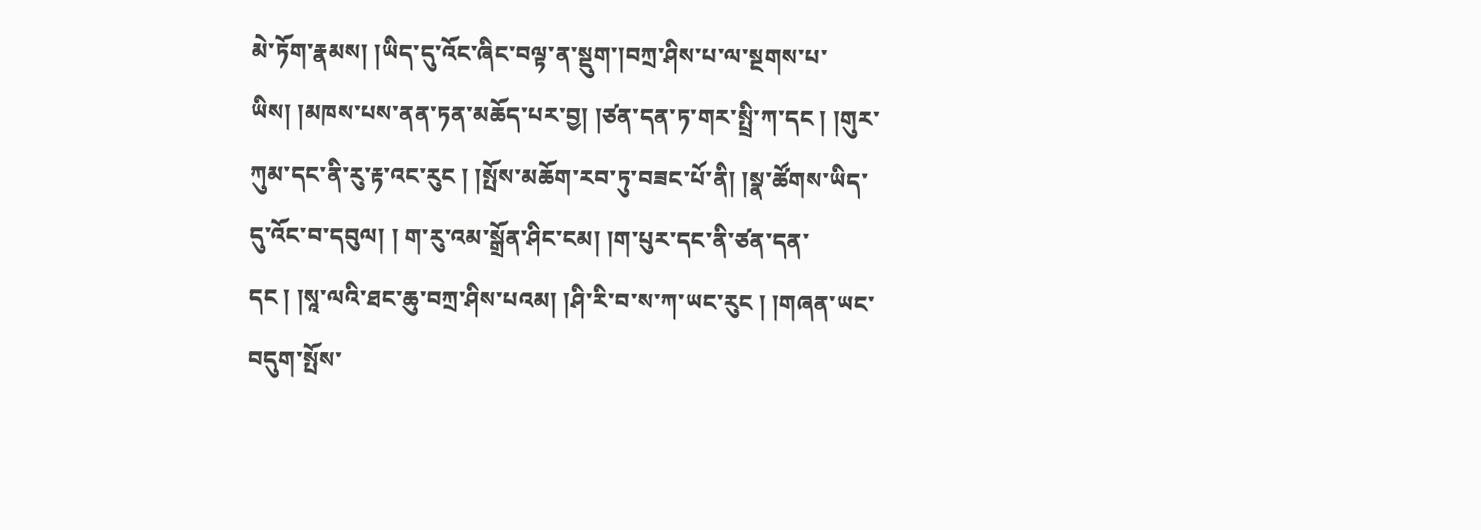མེ་ཏོག་རྣམས། །ཡིད་དུ་འོང་ཞིང་བལྟ་ན་སྡུག་།བཀྲ་ཤིས་པ་ལ་སྔགས་པ་ཡིས། །མཁས་པས་ནན་ཏན་མཆོད་པར་བྱ། །ཙན་དན་ཏ་གར་སྤྲི་ཀ་དང ། །གུར་ཀུམ་དང་ནི་རུ་རྟ་འང་རུང ། །སྤོས་མཆོག་རབ་ཏུ་བཟང་པོ་ནི། །སྣ་ཚོགས་ཡིད་དུ་འོང་བ་དབུལ། ། ག་རུ་འམ་སྒྲོན་ཤིང་ངམ། །ག་པུར་དང་ནི་ཙན་དན་དང ། །སཱ་ལའི་ཐང་ཆུ་བཀྲ་ཤིས་པའམ། །ཤི་རི་བ་ས་ཀ་ཡང་རུང ། །གཞན་ཡང་བདུག་སྤོས་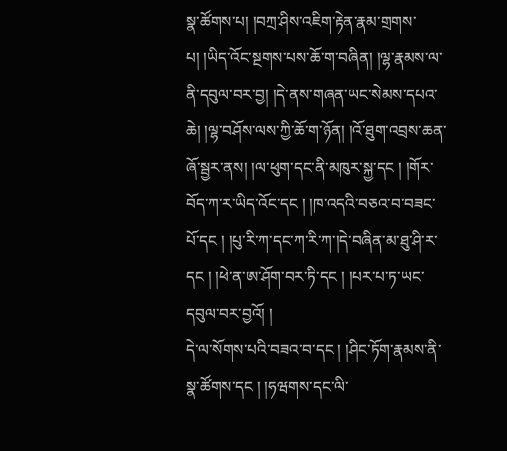སྣ་ཚོགས་པ། །བཀྲ་ཤིས་འཇིག་རྟེན་རྣམ་གྲགས་པ། །ཡིད་འོང་སྔགས་པས་ཆོ་ག་བཞིན། །ལྷ་རྣམས་ལ་ནི་དབུལ་བར་བྱ། །དེ་ནས་གཞན་ཡང་སེམས་དཔའ་ཆེ། །ལྷ་བཤོས་ལས་ཀྱི་ཆོ་ག་ཉོན། །འོ་ཐུག་འབྲས་ཆན་ཞོ་སྦྱར་ནས། །ལ་ཕུག་དང་ནི་མཁུར་སྐྱ་དང ། །གོར་བོད་ཀ་ར་ཡིད་འོང་དང ། །ཁ་འདའི་བཅའ་བ་བཟང་པོ་དང ། །པུ་རི་ཀ་དང་ཀ་རི་ཀ་།དེ་བཞིན་མ་ཐུ་ཤི་ར་དང ། །ཕེ་ན་ཨ་ཤོག་བར་ཏི་དང ། །པར་པ་ཏ་ཡང་དབུལ་བར་བྱའོ། །
དེ་ལ་སོགས་པའི་བཟའ་བ་དང ། །ཤིང་ཏོག་རྣམས་ནི་སྣ་ཚོགས་དང ། །ཧཝགས་དང་ལི་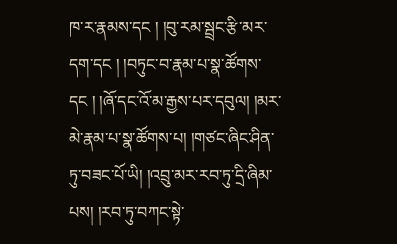ཁ་ར་རྣམས་དང ། །བུ་རམ་སྦྲང་རྩི་མར་དག་དང ། །བཏུང་བ་རྣམ་པ་སྣ་ཚོགས་དང ། །ཞོ་དང་འོ་མ་རྒྱས་པར་དབུལ། །མར་མེ་རྣམ་པ་སྣ་ཚོགས་པ། །གཙང་ཞིང་ཤིན་ཏུ་བཟང་པོ་ཡི། །འབྲུ་མར་རབ་ཏུ་དྲི་ཞིམ་པས། །རབ་ཏུ་བཀང་སྟེ་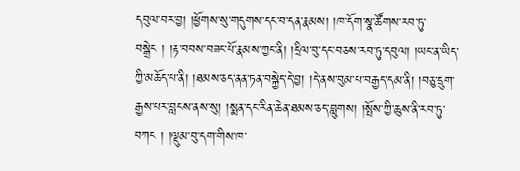དབུལ་བར་བྱ། །ཕྱོགས་སུ་གདུགས་དང་བ་དན་རྣམས། །ཁ་དོག་སྣ་ཚོགས་རབ་ཏུ་བསྒྲེང ། །རྟ་བབས་བཟང་པོ་རྣམས་ཀྱང་ནི། །དྲིལ་བུ་དང་བཅས་རབ་ཏུ་དབུལ། །ཡང་ན་ཡིད་ཀྱི་མཆོད་པ་ནི། །ཐམས་ཅད་ནན་ཏན་བསྐྱེད་དེ་བྱ། །དེ་ནས་བུམ་པ་བརྒྱད་དམ་ནི། །བཅུ་དྲུག་རྒྱས་པར་བླངས་ནས་སུ། །སྨན་དང་རིན་ཆེན་ཐམས་ཅད་བླུགས། །སྤོས་ཀྱི་ཆུས་ནི་རབ་ཏུ་བཀང ། །ལྡུམ་བུ་དག་གིས་ཁ་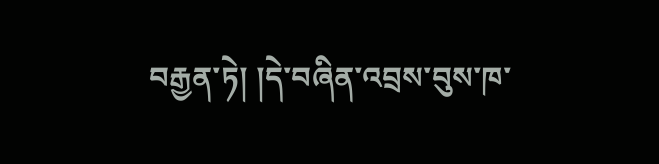བརྒྱན་ཏེ། །དེ་བཞིན་འབྲས་བུས་ཁ་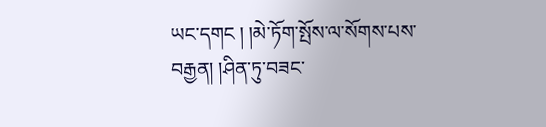ཡང་དགང ། །མེ་ཏོག་སྤོས་ལ་སོགས་པས་བརྒྱན། །ཤིན་ཏུ་བཟང་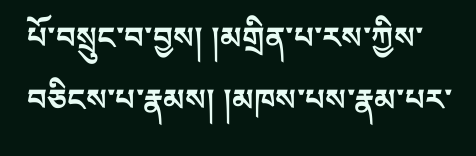པོ་བསྲུང་བ་བྱས། །མགྲིན་པ་རས་ཀྱིས་བཅིངས་པ་རྣམས། །མཁས་པས་རྣམ་པར་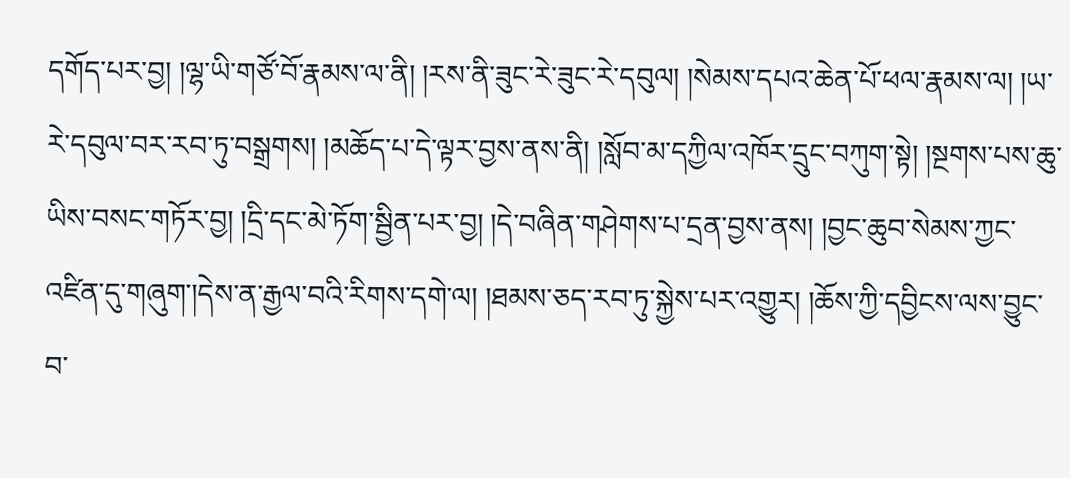དགོད་པར་བྱ། །ལྷ་ཡི་གཙོ་བོ་རྣམས་ལ་ནི། །རས་ནི་ཟུང་རེ་ཟུང་རེ་དབུལ། །སེམས་དཔའ་ཆེན་པོ་ཕལ་རྣམས་ལ། །ཡ་རེ་དབུལ་བར་རབ་ཏུ་བསྒྲགས། །མཆོད་པ་དེ་ལྟར་བྱས་ནས་ནི། །སློབ་མ་དཀྱིལ་འཁོར་དྲུང་བཀུག་སྟེ། །སྔགས་པས་ཆུ་ཡིས་བསང་གཏོར་བྱ། །དྲི་དང་མེ་ཏོག་སྦྱིན་པར་བྱ། །དེ་བཞིན་གཤེགས་པ་དྲན་བྱས་ནས། །བྱང་ཆུབ་སེམས་ཀྱང་འཛིན་དུ་གཞུག་།དེས་ན་རྒྱལ་བའི་རིགས་དགེ་ལ། །ཐམས་ཅད་རབ་ཏུ་སྐྱེས་པར་འགྱུར། །ཆོས་ཀྱི་དབྱིངས་ལས་བྱུང་བ་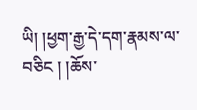ཡི། །ཕྱག་རྒྱ་དེ་དག་རྣམས་ལ་བཅིང ། །ཆོས་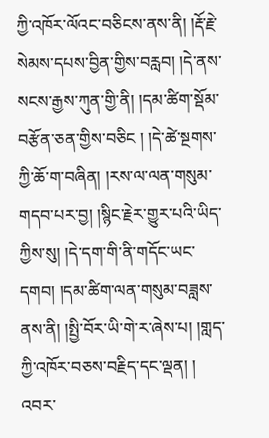ཀྱི་འཁོར་ལོའང་བཅིངས་ནས་ནི། །རྡོ་རྗེ་སེམས་དཔས་བྱིན་གྱིས་བརླབ། །དེ་ནས་སངས་རྒྱས་ཀུན་གྱི་ནི། །དམ་ཚིག་སྡོམ་བརྩོན་ཅན་གྱིས་བཅིང ། །དེ་ཚེ་སྔགས་ཀྱི་ཆོ་ག་བཞིན། །རས་ལ་ལན་གསུམ་གདབ་པར་བྱ། །སྙིང་རྗེར་གྱུར་པའི་ཡིད་ཀྱིས་སུ། །དེ་དག་གི་ནི་གདོང་ཡང་དགབ། །དམ་ཚིག་ལན་གསུམ་བཟླས་ནས་ནི། །སྤྱི་བོར་ཡི་གེ་ར་ཞེས་པ། །གླད་ཀྱི་འཁོར་བཅས་བརྗིད་དང་ལྡན། །
འབར་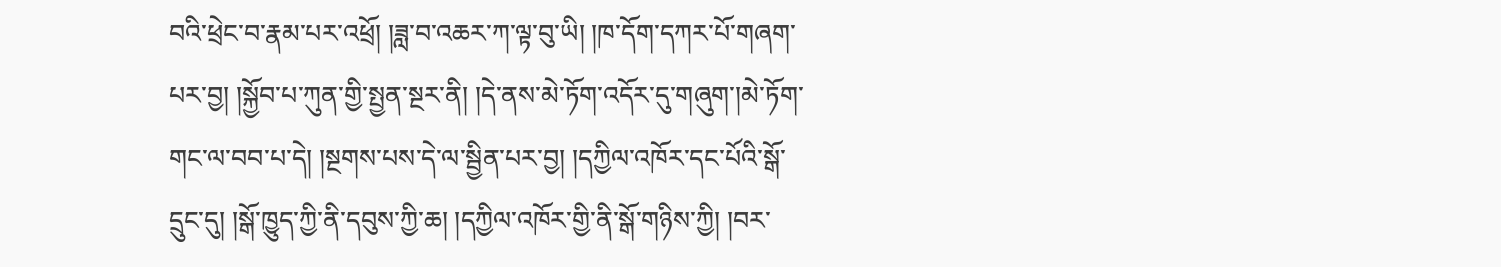བའི་ཕྲེང་བ་རྣམ་པར་འཕྲོ། །ཟླ་བ་འཆར་ཀ་ལྟ་བུ་ཡི། །ཁ་དོག་དཀར་པོ་གཞག་པར་བྱ། །སྐྱོབ་པ་ཀུན་གྱི་སྤྱན་སྔར་ནི། །དེ་ནས་མེ་ཏོག་འདོར་དུ་གཞུག་།མེ་ཏོག་གང་ལ་བབ་པ་དེ། །སྔགས་པས་དེ་ལ་སྦྱིན་པར་བྱ། །དཀྱིལ་འཁོར་དང་པོའི་སྒོ་དྲུང་དུ། །སྒོ་ཁྱུད་ཀྱི་ནི་དབུས་ཀྱི་ཆ། །དཀྱིལ་འཁོར་གྱི་ནི་སྒོ་གཉིས་ཀྱི། །བར་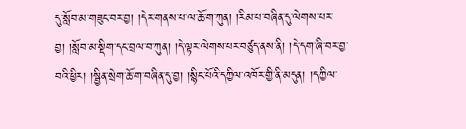དུ་སློབ་མ་གཟུང་བར་བྱ། །དེར་གནས་པ་ལ་ཆོ་ག་ཀུན། །རིམ་པ་བཞིན་དུ་ལེགས་པར་བྱ། །སློབ་མ་སྡིག་དང་བྲལ་བ་ཀུན། །དེ་ལྟར་ལེགས་པར་བཙུད་ནས་ནི། །དེ་དག་ཞི་བར་བྱ་བའི་ཕྱིར། །སྦྱིན་སྲེག་ཆོ་ག་བཞིན་དུ་བྱ། །སྙིང་པོའི་དཀྱིལ་འཁོར་གྱི་ནི་མདུན། །དཀྱིལ་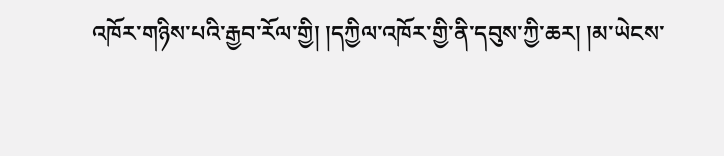འཁོར་གཉིས་པའི་རྒྱབ་རོལ་གྱི། །དཀྱིལ་འཁོར་གྱི་ནི་དབུས་ཀྱི་ཆར། །མ་ཡེངས་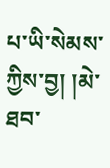པ་ཡི་སེམས་ཀྱིས་བྱ། །མེ་ཐབ་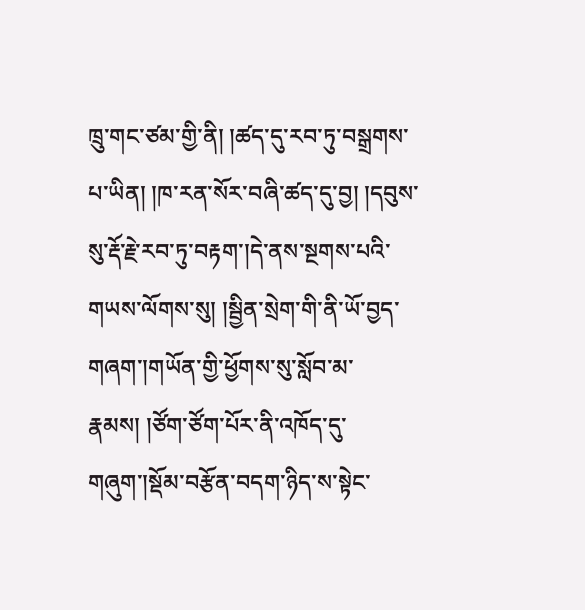ཁྲུ་གང་ཙམ་གྱི་ནི། །ཚད་དུ་རབ་ཏུ་བསྒྲགས་པ་ཡིན། །ཁ་རན་སོར་བཞི་ཚད་དུ་བྱ། །དབུས་སུ་རྡོ་རྗེ་རབ་ཏུ་བརྟག་།དེ་ནས་སྔགས་པའི་གཡས་ལོགས་སུ། །སྦྱིན་སྲེག་གི་ནི་ཡོ་བྱད་གཞག་།གཡོན་གྱི་ཕྱོགས་སུ་སློབ་མ་རྣམས། །ཙོག་ཙོག་པོར་ནི་འཁོད་དུ་གཞུག་།སྡོམ་བརྩོན་བདག་ཉིད་ས་སྟེང་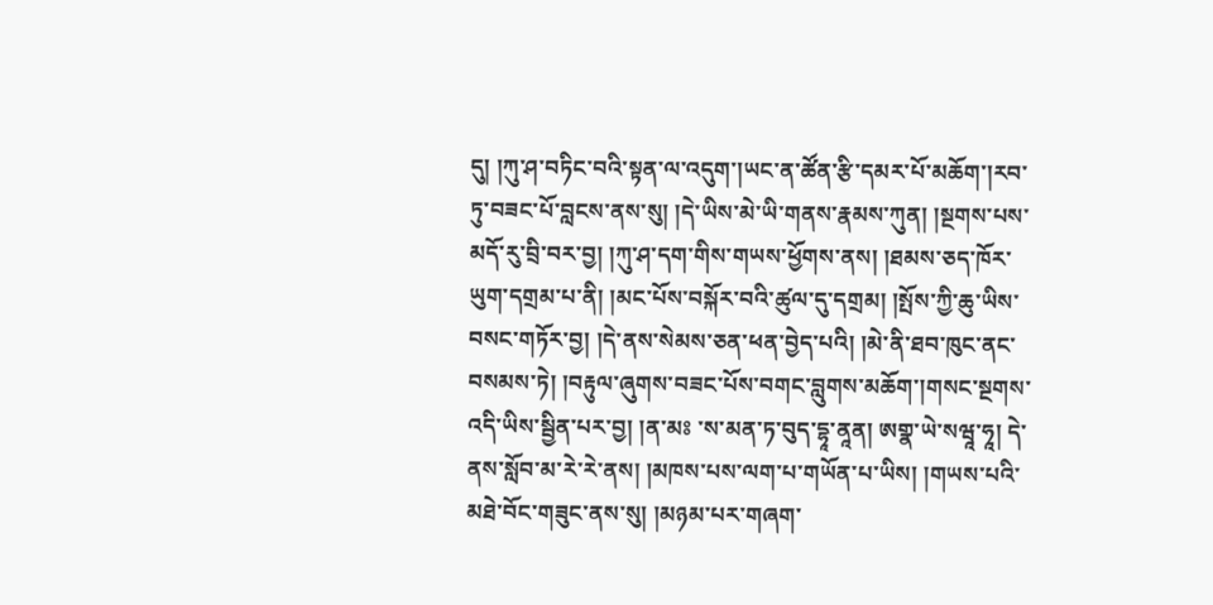དུ། །ཀུ་ཤ་བཏིང་བའི་སྟན་ལ་འདུག་།ཡང་ན་ཚོན་རྩི་དམར་པོ་མཆོག་།རབ་ཏུ་བཟང་པོ་བླངས་ནས་སུ། །དེ་ཡིས་མེ་ཡི་གནས་རྣམས་ཀུན། །སྔགས་པས་མདོ་རུ་བྲི་བར་བྱ། །ཀུ་ཤ་དག་གིས་གཡས་ཕྱོགས་ནས། །ཐམས་ཅད་ཁོར་ཡུག་དགྲམ་པ་ནི། །མང་པོས་བསྐོར་བའི་ཚུལ་དུ་དགྲམ། །སྤོས་ཀྱི་ཆུ་ཡིས་བསང་གཏོར་བྱ། །དེ་ནས་སེམས་ཅན་ཕན་བྱེད་པའི། །མེ་ནི་ཐབ་ཁུང་ནང་བསམས་ཏེ། །བརྟུལ་ཞུགས་བཟང་པོས་བགང་བླུགས་མཆོག་།གསང་སྔགས་འདི་ཡིས་སྦྱིན་པར་བྱ། །ན་མཿ ་ས་མན་ཏ་བུད་དྷཱ་ནཱན། ཨགྣ་ཡེ་སཝཱ་ཧཱ། དེ་ནས་སློབ་མ་རེ་རེ་ནས། །མཁས་པས་ལག་པ་གཡོན་པ་ཡིས། །གཡས་པའི་མཐེ་བོང་གཟུང་ནས་སུ། །མཉམ་པར་གཞག་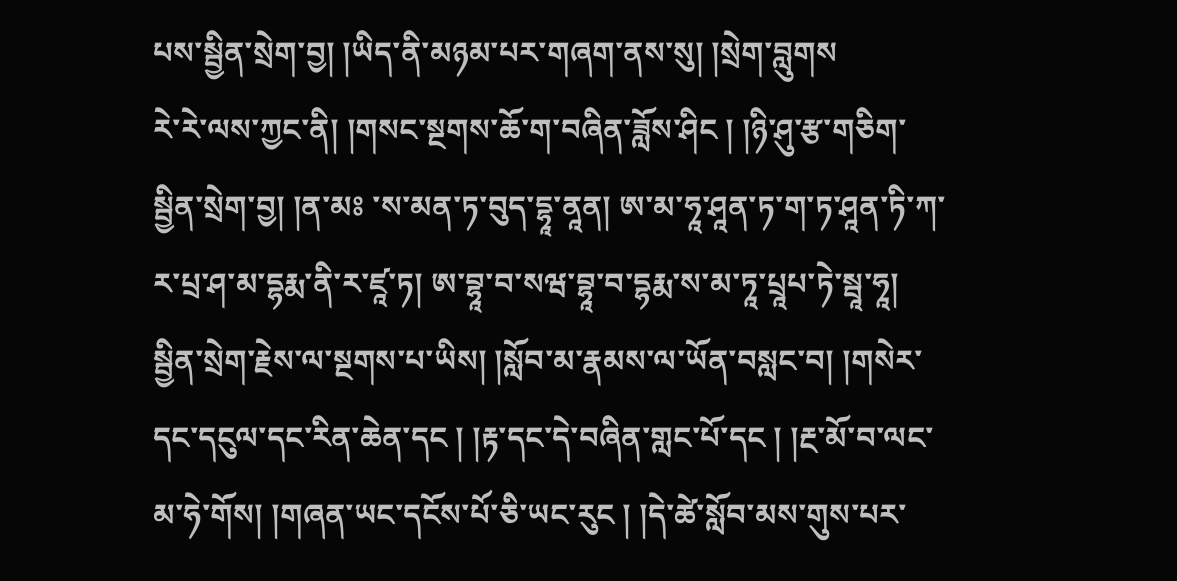པས་སྦྱིན་སྲེག་བྱ། །ཡིད་ནི་མཉམ་པར་གཞག་ནས་སུ། །སྲེག་བླུགས
རེ་རེ་ལས་ཀྱང་ནི། །གསང་སྔགས་ཆོ་ག་བཞིན་ཟློས་ཤིང ། །ཉི་ཤུ་རྩ་གཅིག་སྦྱིན་སྲེག་བྱ། །ན་མཿ ་ས་མན་ཏ་བུད་དྷཱ་ནཱན། ཨ་མ་ཧཱ་ཤཱན་ཏ་ག་ཏ་ཤཱན་ཏི་ཀ་ར་པྲ་ཤ་མ་དྷརྨ་ནི་ར་ཛཱ་ཏ། ཨ་བྷཱ་བ་སཝ་བྷཱ་བ་དྷརྨ་ས་མ་ཏཱ་པྲཱཔ་ཏེ་སྦཱ་ཧཱ། སྦྱིན་སྲེག་རྗེས་ལ་སྔགས་པ་ཡིས། །སློབ་མ་རྣམས་ལ་ཡོན་བསླང་བ། །གསེར་དང་དངུལ་དང་རིན་ཆེན་དང ། །རྟ་དང་དེ་བཞིན་གླང་པོ་དང ། །རྔ་མོ་བ་ལང་མ་ཧེ་གོས། །གཞན་ཡང་དངོས་པོ་ཅི་ཡང་རུང ། །དེ་ཚེ་སློབ་མས་གུས་པར་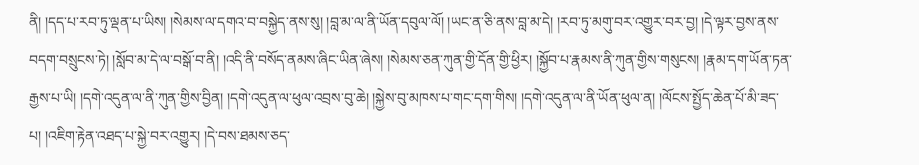ནི། །དད་པ་རབ་ཏུ་ལྡན་པ་ཡིས། །སེམས་ལ་དགའ་བ་བསྐྱེད་ནས་སུ། །བླ་མ་ལ་ནི་ཡོན་དབུལ་ལོ། །ཡང་ན་ཅི་ནས་བླ་མ་དེ། །རབ་ཏུ་མགུ་བར་འགྱུར་བར་བྱ། །དེ་ལྟར་བྱས་ནས་བདག་བསྲུངས་ཏེ། །སློབ་མ་དེ་ལ་བསྒོ་བ་ནི། །འདི་ནི་བསོད་ནམས་ཞིང་ཡིན་ཞེས། །སེམས་ཅན་ཀུན་གྱི་དོན་གྱི་ཕྱིར། །སྐྱོབ་པ་རྣམས་ནི་ཀུན་གྱིས་གསུངས། །རྣམ་དག་ཡོན་ཏན་རྒྱས་པ་ཡི། །དགེ་འདུན་ལ་ནི་ཀུན་གྱིས་བྱིན། །དགེ་འདུན་ལ་ཕུལ་འབྲས་བུ་ཆེ། །སྐྱེས་བུ་མཁས་པ་གང་དག་གིས། །དགེ་འདུན་ལ་ནི་ཡོན་ཕུལ་ན། །ལོངས་སྤྱོད་ཆེན་པོ་མི་ཟད་པ། །འཇིག་རྟེན་འཐད་པ་སྐྱེ་བར་འགྱུར། །དེ་བས་ཐམས་ཅད་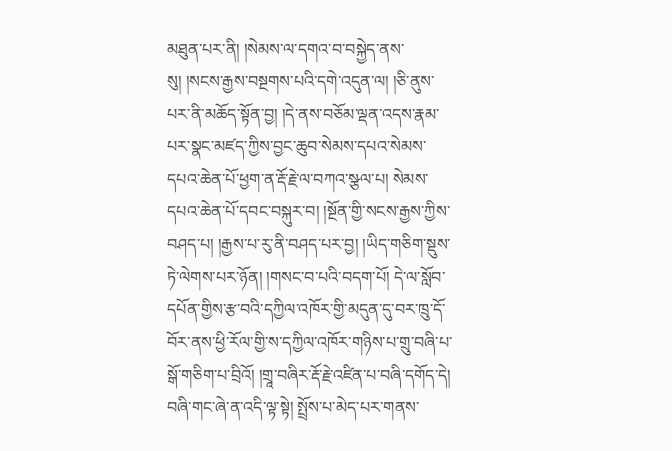མཐུན་པར་ནི། །སེམས་ལ་དགའ་བ་བསྐྱེད་ནས་སུ། །སངས་རྒྱས་བསྔགས་པའི་དགེ་འདུན་ལ། །ཅི་ནུས་པར་ནི་མཆོད་སྟོན་བྱ། །དེ་ནས་བཅོམ་ལྡན་འདས་རྣམ་པར་སྣང་མཛད་ཀྱིས་བྱང་ཆུབ་སེམས་དཔའ་སེམས་དཔའ་ཆེན་པོ་ཕྱག་ན་རྡོ་རྗེ་ལ་བཀའ་སྩལ་པ། སེམས་དཔའ་ཆེན་པོ་དབང་བསྐུར་བ། །སྔོན་གྱི་སངས་རྒྱས་ཀྱིས་བཤད་པ། །རྒྱས་པ་རུ་ནི་བཤད་པར་བྱ། །ཡིད་གཅིག་སྡུས་ཏེ་ལེགས་པར་ཉོན། །གསང་བ་པའི་བདག་པོ། དེ་ལ་སློབ་དཔོན་གྱིས་རྩ་བའི་དཀྱིལ་འཁོར་གྱི་མདུན་དུ་བར་ཁྲུ་དོ་བོར་ནས་ཕྱི་རོལ་གྱི་ས་དཀྱིལ་འཁོར་གཉིས་པ་གྲུ་བཞི་པ་སྒོ་གཅིག་པ་བྲིའོ། །གྲཱ་བཞིར་རྡོ་རྗེ་འཛིན་པ་བཞི་དགོད་དེ། བཞི་གང་ཞེ་ན་འདི་ལྟ་སྟེ། སྤྲོས་པ་མེད་པར་གནས་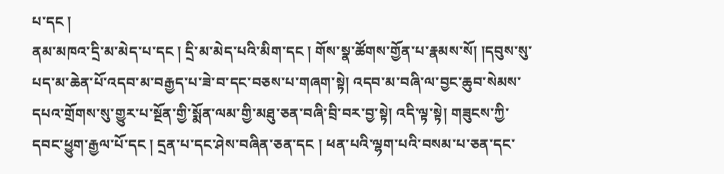པ་དང །
ནམ་མཁའ་དྲི་མ་མེད་པ་དང ། དྲི་མ་མེད་པའི་མིག་དང ། གོས་སྣ་ཚོགས་གྱོན་པ་རྣམས་སོ། །དབུས་སུ་པད་མ་ཆེན་པོ་འདབ་མ་བརྒྱད་པ་ཟེ་བ་དང་བཅས་པ་གཞག་སྟེ། འདབ་མ་བཞི་ལ་བྱང་ཆུབ་སེམས་དཔའ་གྲོགས་སུ་གྱུར་པ་སྔོན་གྱི་སྨོན་ལམ་གྱི་མཐུ་ཅན་བཞི་བྲི་བར་བྱ་སྟེ། འདི་ལྟ་སྟེ། གཟུངས་ཀྱི་དབང་ཕྱུག་རྒྱལ་པོ་དང ། དྲན་པ་དང་ཤེས་བཞིན་ཅན་དང ། ཕན་པའི་ལྷག་པའི་བསམ་པ་ཅན་དང་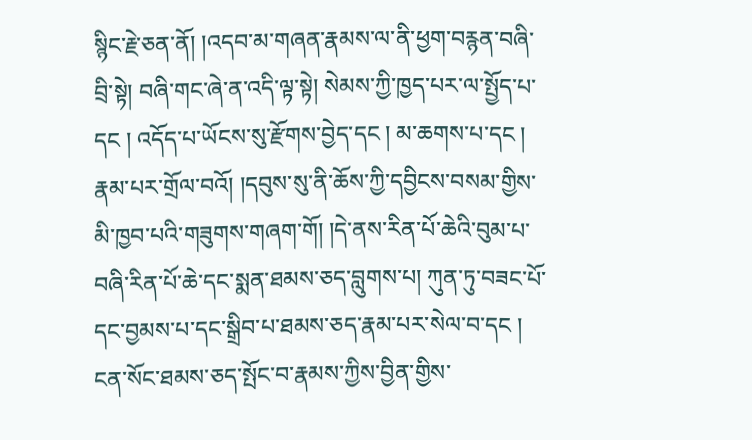སྙིང་རྗེ་ཅན་ནོ། །འདབ་མ་གཞན་རྣམས་ལ་ནི་ཕྱག་བརྙན་བཞི་བྲི་སྟེ། བཞི་གང་ཞེ་ན་འདི་ལྟ་སྟེ། སེམས་ཀྱི་ཁྱད་པར་ལ་སྤྱོད་པ་དང ། འདོད་པ་ཡོངས་སུ་རྫོགས་བྱེད་དང ། མ་ཆགས་པ་དང ། རྣམ་པར་གྲོལ་བའོ། །དབུས་སུ་ནི་ཆོས་ཀྱི་དབྱིངས་བསམ་གྱིས་མི་ཁྱབ་པའི་གཟུགས་གཞག་གོ། །དེ་ནས་རིན་པོ་ཆེའི་བུམ་པ་བཞི་རིན་པོ་ཆེ་དང་སྨན་ཐམས་ཅད་བླུགས་པ། ཀུན་ཏུ་བཟང་པོ་དང་བྱམས་པ་དང་སྒྲིབ་པ་ཐམས་ཅད་རྣམ་པར་སེལ་བ་དང ། ངན་སོང་ཐམས་ཅད་སྤོང་བ་རྣམས་ཀྱིས་བྱིན་གྱིས་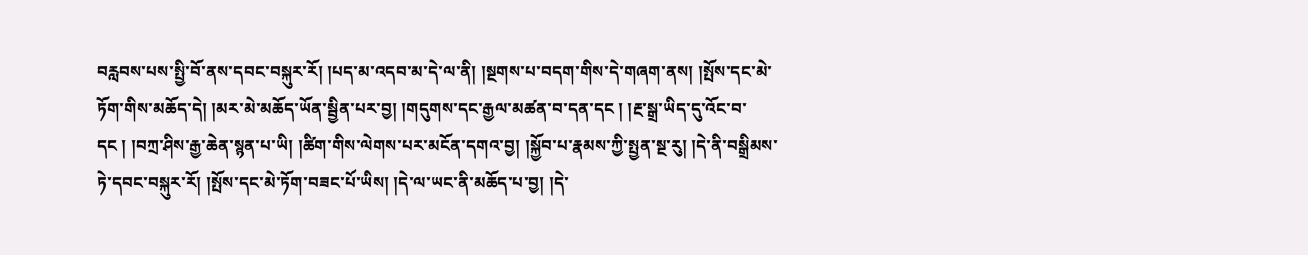བརླབས་པས་སྤྱི་བོ་ནས་དབང་བསྐུར་རོ། །པད་མ་འདབ་མ་དེ་ལ་ནི། །སྔགས་པ་བདག་གིས་དེ་གཞག་ནས། །སྤོས་དང་མེ་ཏོག་གིས་མཆོད་དེ། །མར་མེ་མཆོད་ཡོན་སྦྱིན་པར་བྱ། །གདུགས་དང་རྒྱལ་མཚན་བ་དན་དང ། །རྔ་སྒྲ་ཡིད་དུ་འོང་བ་དང ། །བཀྲ་ཤིས་རྒྱ་ཆེན་སྙན་པ་ཡི། །ཚིག་གིས་ལེགས་པར་མངོན་དགའ་བྱ། །སྐྱོབ་པ་རྣམས་ཀྱི་སྤྱན་སྔ་རུ། །དེ་ནི་བསྒྲིམས་ཏེ་དབང་བསྐུར་རོ། །སྤོས་དང་མེ་ཏོག་བཟང་པོ་ཡིས། །དེ་ལ་ཡང་ནི་མཆོད་པ་བྱ། །དེ་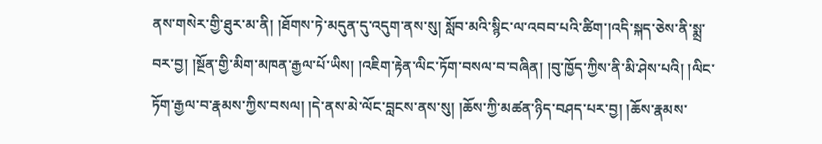ནས་གསེར་གྱི་ཐུར་མ་ནི། །ཐོགས་ཏེ་མདུན་དུ་འདུག་ནས་སུ། སློབ་མའི་སྙིང་ལ་འབབ་པའི་ཚིག་།འདི་སྐད་ཅེས་ནི་སྨྲ་བར་བྱ། །སྔོན་གྱི་མིག་མཁན་རྒྱལ་པོ་ཡིས། །འཇིག་རྟེན་ལིང་ཏོག་བསལ་བ་བཞིན། །བུ་ཁྱོད་ཀྱིས་ནི་མི་ཤེས་པའི། །ལིང་ཏོག་རྒྱལ་བ་རྣམས་ཀྱིས་བསལ། །དེ་ནས་མེ་ལོང་བླངས་ནས་སུ། །ཆོས་ཀྱི་མཚན་ཉིད་བཤད་པར་བྱ། །ཆོས་རྣམས་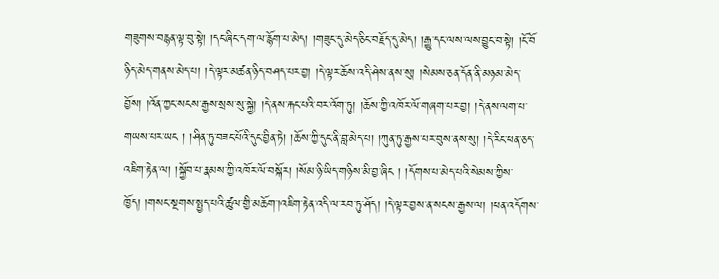གཟུགས་བརྙན་ལྟ་བུ་སྟེ། །དང་ཞིང་དག་ལ་རྙོག་པ་མེད། །གཟུང་དུ་མེད་ཅིང་བརྗོད་དུ་མེད། །རྒྱུ་དང་ལས་ལས་བྱུང་བ་སྟེ། །ངོ་བོ
ཉིད་མེད་གནས་མེད་པ། །དེ་ལྟར་མཚན་ཉིད་བཤད་པར་བྱ། །དེ་ལྟར་ཆོས་འདི་ཤེས་ནས་སུ། །སེམས་ཅན་དོན་ནི་མཉམ་མེད་བྱོས། །འོན་ཀྱང་སངས་རྒྱས་སྲས་སུ་སྐྱེ། །དེ་ནས་རྐང་པའི་བར་འོག་ཏུ། །ཆོས་ཀྱི་འཁོར་ལོ་གཞག་པར་བྱ། །དེ་ནས་ལག་པ་གཡས་པར་ཡང ། །ཤིན་ཏུ་བཟང་པོའི་དུང་བྱིན་ཏེ། །ཆོས་ཀྱི་དུང་ནི་བླ་མེད་པ། །ཀུན་ཏུ་རྒྱས་པར་བུས་ནས་སུ། །དེ་རིང་ཕན་ཅད་འཇིག་རྟེན་ལ། །སྐྱོབ་པ་རྣམས་ཀྱི་འཁོར་ལོ་བསྐོར། །སོམ་ཉི་ཡིད་གཉིས་མི་བྱ་ཞིང ། །དོགས་པ་མེད་པའི་སེམས་ཀྱིས་ཁྱོད། །གསང་སྔགས་སྤྱད་པའི་ཚུལ་གྱི་མཆོག་།འཇིག་རྟེན་འདི་ལ་རབ་ཏུ་ཤོད། །དེ་ལྟར་བྱས་ན་སངས་རྒྱས་ལ། །ཕན་འདོགས་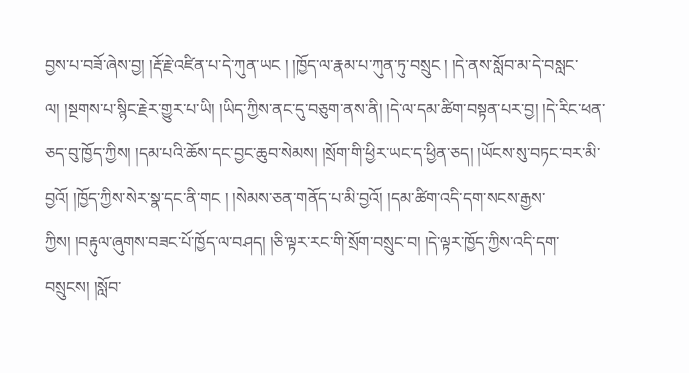བྱས་པ་བཟོ་ཞེས་བྱ། །རྡོ་རྗེ་འཛིན་པ་དེ་ཀུན་ཡང ། །ཁྱོད་ལ་རྣམ་པ་ཀུན་ཏུ་བསྲུང ། །དེ་ནས་སློབ་མ་དེ་བསླང་ལ། །སྔགས་པ་སྙིང་རྗེར་གྱུར་པ་ཡི། །ཡིད་ཀྱིས་ནང་དུ་བཅུག་ནས་ནི། །དེ་ལ་དམ་ཚིག་བསྟན་པར་བྱ། །དེ་རིང་ཕན་ཅད་བུ་ཁྱོད་ཀྱིས། །དམ་པའི་ཆོས་དང་བྱང་ཆུབ་སེམས། །སྲོག་གི་ཕྱིར་ཡང་ད་ཕྱིན་ཅད། །ཡོངས་སུ་བཏང་བར་མི་བྱའོ། །ཁྱོད་ཀྱིས་སེར་སྣ་དང་ནི་གང ། །སེམས་ཅན་གནོད་པ་མི་བྱའོ། །དམ་ཚིག་འདི་དག་སངས་རྒྱས་ཀྱིས། །བརྟུལ་ཞུགས་བཟང་པོ་ཁྱོད་ལ་བཤད། །ཅི་ལྟར་རང་གི་སྲོག་བསྲུང་བ། །དེ་ལྟར་ཁྱོད་ཀྱིས་འདི་དག་བསྲུངས། །སློབ་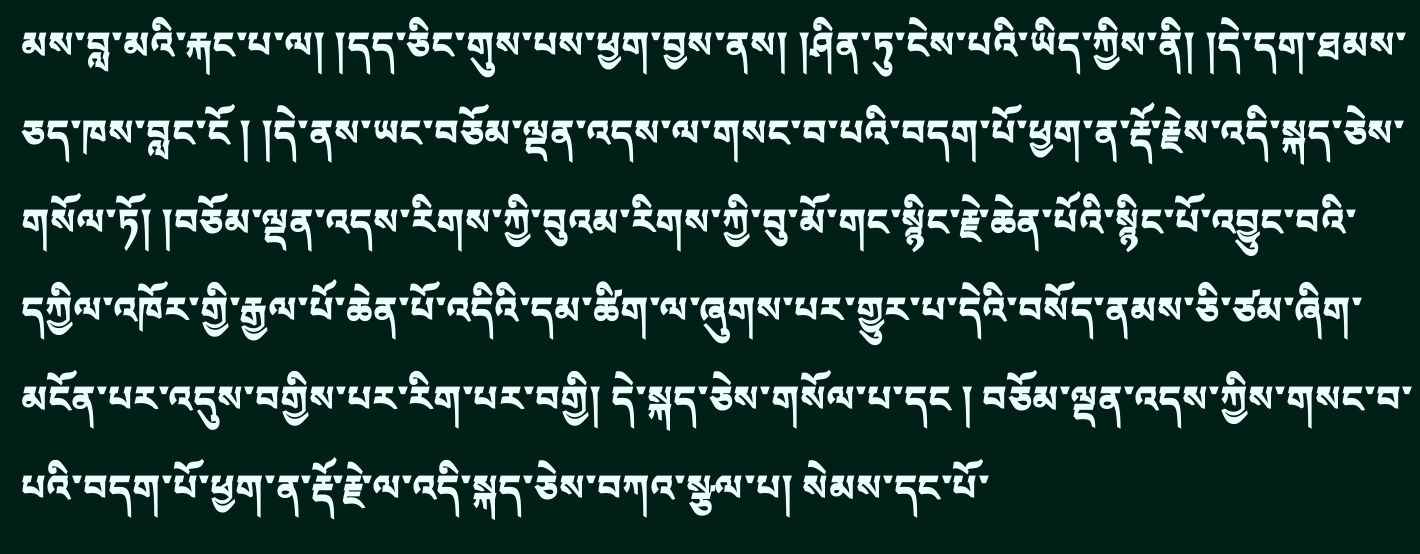མས་བླ་མའི་རྐང་པ་ལ། །དད་ཅིང་གུས་པས་ཕྱག་བྱས་ནས། །ཤིན་ཏུ་ངེས་པའི་ཡིད་ཀྱིས་ནི། །དེ་དག་ཐམས་ཅད་ཁས་བླང་ངོ ། །དེ་ནས་ཡང་བཅོམ་ལྡན་འདས་ལ་གསང་བ་པའི་བདག་པོ་ཕྱག་ན་རྡོ་རྗེས་འདི་སྐད་ཅེས་གསོལ་ཏོ། །བཅོམ་ལྡན་འདས་རིགས་ཀྱི་བུའམ་རིགས་ཀྱི་བུ་མོ་གང་སྙིང་རྗེ་ཆེན་པོའི་སྙིང་པོ་འབྱུང་བའི་དཀྱིལ་འཁོར་གྱི་རྒྱལ་པོ་ཆེན་པོ་འདིའི་དམ་ཚིག་ལ་ཞུགས་པར་གྱུར་པ་དེའི་བསོད་ནམས་ཅི་ཙམ་ཞིག་མངོན་པར་འདུས་བགྱིས་པར་རིག་པར་བགྱི། དེ་སྐད་ཅེས་གསོལ་པ་དང ། བཅོམ་ལྡན་འདས་ཀྱིས་གསང་བ་པའི་བདག་པོ་ཕྱག་ན་རྡོ་རྗེ་ལ་འདི་སྐད་ཅེས་བཀའ་སྩལ་པ། སེམས་དང་པོ་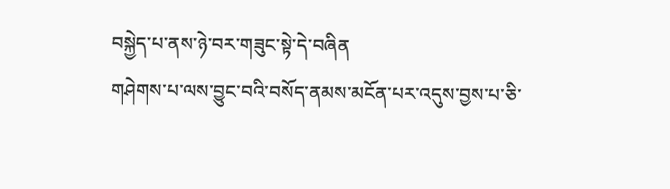བསྐྱེད་པ་ནས་ཉེ་བར་གཟུང་སྟེ་དེ་བཞིན
གཤེགས་པ་ལས་བྱུང་བའི་བསོད་ནམས་མངོན་པར་འདུས་བྱས་པ་ཅི་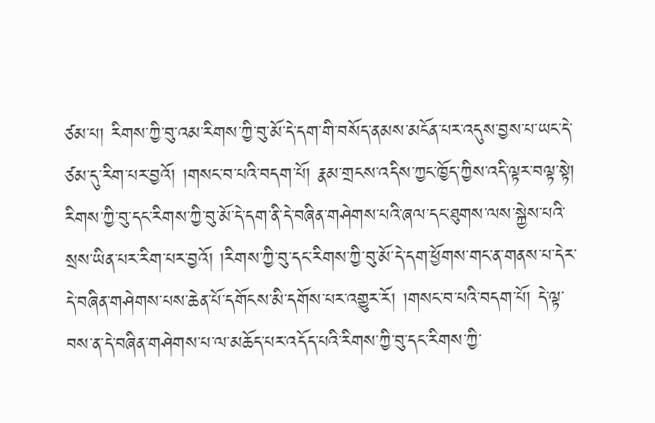ཙམ་པ། རིགས་ཀྱི་བུ་འམ་རིགས་ཀྱི་བུ་མོ་དེ་དག་གི་བསོད་ནམས་མངོན་པར་འདུས་བྱས་པ་ཡང་དེ་ཙམ་དུ་རིག་པར་བྱའོ། །གསང་བ་པའི་བདག་པོ། རྣམ་གྲངས་འདིས་ཀྱང་ཁྱོད་ཀྱིས་འདི་ལྟར་བལྟ་སྟེ། རིགས་ཀྱི་བུ་དང་རིགས་ཀྱི་བུ་མོ་དེ་དག་ནི་དེ་བཞིན་གཤེགས་པའི་ཞལ་དང་ཐུགས་ལས་སྐྱེས་པའི་སྲས་ཡིན་པར་རིག་པར་བྱའོ། །རིགས་ཀྱི་བུ་དང་རིགས་ཀྱི་བུ་མོ་དེ་དག་ཕྱོགས་གང་ན་གནས་པ་དེར་དེ་བཞིན་གཤེགས་པས་ཆེན་པོ་དགོངས་མི་དགོས་པར་འགྱུར་རོ། །གསང་བ་པའི་བདག་པོ། དེ་ལྟ་བས་ན་དེ་བཞིན་གཤེགས་པ་ལ་མཆོད་པར་འདོད་པའི་རིགས་ཀྱི་བུ་དང་རིགས་ཀྱི་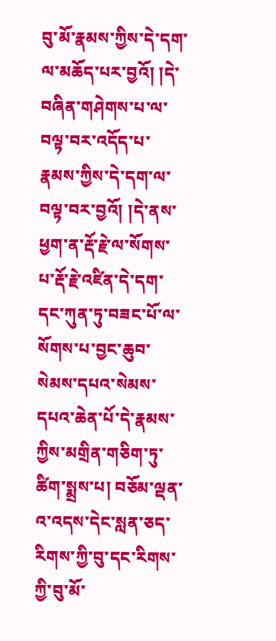བུ་མོ་རྣམས་ཀྱིས་དེ་དག་ལ་མཆོད་པར་བྱའོ། །དེ་བཞིན་གཤེགས་པ་ལ་བལྟ་བར་འདོད་པ་རྣམས་ཀྱིས་དེ་དག་ལ་བལྟ་བར་བྱའོ། །དེ་ནས་ཕྱག་ན་རྡོ་རྗེ་ལ་སོགས་པ་རྡོ་རྗེ་འཛིན་དེ་དག་དང་ཀུན་ཏུ་བཟང་པོ་ལ་སོགས་པ་བྱང་ཆུབ་སེམས་དཔའ་སེམས་དཔའ་ཆེན་པོ་དེ་རྣམས་ཀྱིས་མགྲིན་གཅིག་ཏུ་ཚིག་སྨྲས་པ། བཅོམ་ལྡན་འ་འདས་དེང་སླན་ཅད་རིགས་ཀྱི་བུ་དང་རིགས་ཀྱི་བུ་མོ་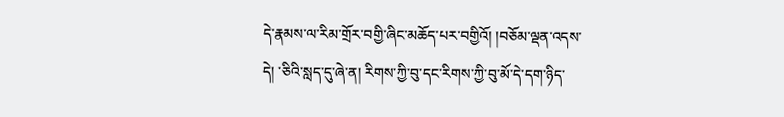དེ་རྣམས་ལ་རིམ་གྲོར་བགྱི་ཞིང་མཆོད་པར་བགྱིའོ། །བཅོམ་ལྡན་འདས་དེ། ་ཅིའི་སླད་དུ་ཞེ་ན། རིགས་ཀྱི་བུ་དང་རིགས་ཀྱི་བུ་མོ་དེ་དག་ཉིད་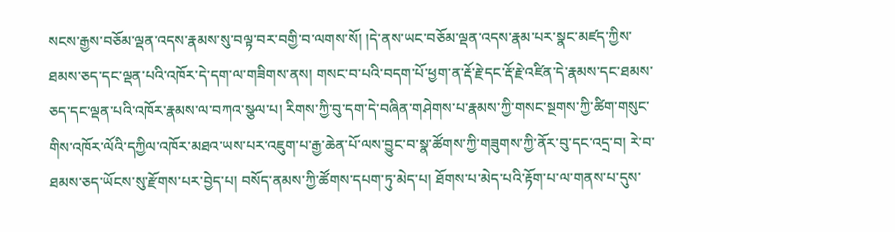སངས་རྒྱས་བཅོམ་ལྡན་འདས་རྣམས་སུ་བལྟ་བར་བགྱི་བ་ལགས་སོ། །དེ་ནས་ཡང་བཅོམ་ལྡན་འདས་རྣམ་པར་སྣང་མཛད་ཀྱིས་ཐམས་ཅད་དང་ལྡན་པའི་འཁོར་དེ་དག་ལ་གཟིགས་ནས། གསང་བ་པའི་བདག་པོ་ཕྱག་ན་རྡོ་རྗེ་དང་རྡོ་རྗེ་འཛིན་དེ་རྣམས་དང་ཐམས་ཅད་དང་ལྡན་པའི་འཁོར་རྣམས་ལ་བཀའ་སྩལ་པ། རིགས་ཀྱི་བུ་དག་དེ་བཞིན་གཤེགས་པ་རྣམས་ཀྱི་གསང་སྔགས་ཀྱི་ཚིག་གསུང་གིས་འཁོར་ལོའི་དཀྱིལ་འཁོར་མཐའ་ཡས་པར་འཇུག་པ་རྒྱ་ཆེན་པོ་ལས་བྱུང་བ་སྣ་ཚོགས་ཀྱི་གཟུགས་ཀྱི་ནོར་བུ་དང་འདྲ་བ། རེ་བ་ཐམས་ཅད་ཡོངས་སུ་རྫོགས་པར་བྱེད་པ། བསོད་ནམས་ཀྱི་ཚོགས་དཔག་ཏུ་མེད་པ། ཐོགས་པ་མེད་པའི་རྟོག་པ་ལ་གནས་པ་དུས་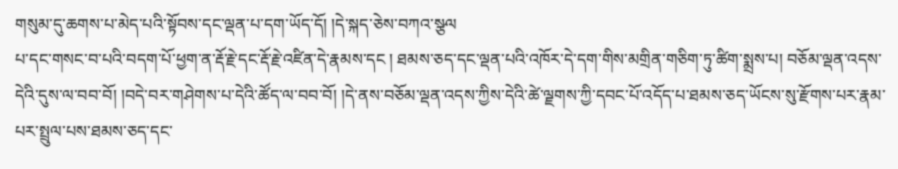གསུམ་དུ་ཆགས་པ་མེད་པའི་སྟོབས་དང་ལྡན་པ་དག་ཡོད་དོ། །དེ་སྐད་ཅེས་བཀའ་སྩལ
པ་དང་གསང་བ་པའི་བདག་པོ་ཕྱག་ན་རྡོ་རྗེ་དང་རྡོ་རྗེ་འཛིན་དེ་རྣམས་དང ། ཐམས་ཅད་དང་ལྡན་པའི་འཁོར་དེ་དག་གིས་མགྲིན་གཅིག་ཏུ་ཚིག་སྨྲས་པ། བཅོམ་ལྡན་འདས་དེའི་དུས་ལ་བབ་བོ། །བདེ་བར་གཤེགས་པ་དེའི་ཚོད་ལ་བབ་བོ། །དེ་ནས་བཅོམ་ལྡན་འདས་ཀྱིས་དེའི་ཚེ་ལྗགས་ཀྱི་དབང་པོ་འདོད་པ་ཐམས་ཅད་ཡོངས་སུ་རྫོགས་པར་རྣམ་པར་སྤྲུལ་པས་ཐམས་ཅད་དང་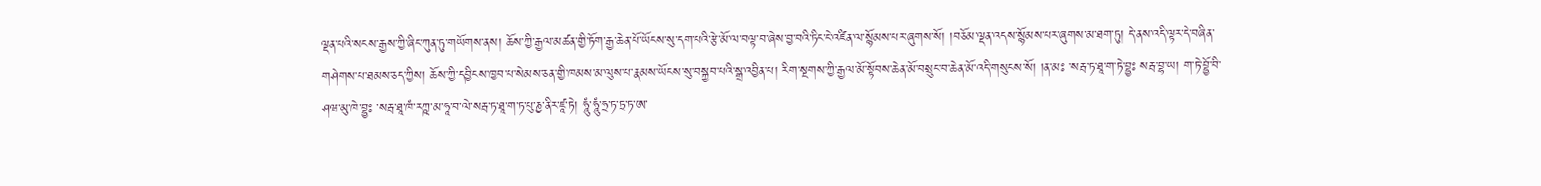ལྡན་པའི་སངས་རྒྱས་ཀྱི་ཞིང་ཀུན་ཏུ་གཡོགས་ནས། ཆོས་ཀྱི་རྒྱལ་མཚན་གྱི་ཏོག་རྒྱ་ཆེན་པོ་ཡོངས་སུ་དག་པའི་རྩེ་མོ་ལ་བལྟ་བ་ཞེས་བྱ་བའི་ཏིང་ངེ་འཛིན་ལ་སྙོམས་པར་ཞུགས་སོ། །བཅོམ་ལྡན་འདས་སྙོམས་པར་ཞུགས་མ་ཐག་ཏུ། དེ་ནས་འདི་ལྟར་དེ་བཞིན་གཤེགས་པ་ཐམས་ཅད་ཀྱིས། ཆོས་ཀྱི་དབྱིངས་ཁྱབ་པ་སེམས་ཅན་གྱི་ཁམས་མ་ལུས་པ་རྣམས་ཡོངས་སུ་བསྐྱབ་པའི་སྒྲ་འབྱིན་པ། རིག་སྔགས་ཀྱི་རྒྱལ་མོ་སྟོབས་ཆེན་མོ་བསྲུང་བ་ཆེན་མོ་འདི་གསུངས་སོ། །ན་མཿ ་སརྦ་ཏ་ཐཱ་ག་ཏེ་བྷྱཿ སརྦ་བྷ་ཡ། ག་ཏེ་བྷྱོ་བི་ཤཝ་མུ་ཁེ་བྷྱཿ ་སརྦ་ཐཱ་ཁཾ་རཀྵ་མ་ཧཱ་བ་ལེ་སརྦ་ཏ་ཐཱ་ག་ཏ་པུ་ཎྱ་ནིར་ཛཱ་ཏེ། ཧཱུཾ་ཧཱུཾ་ཧྲ་ཏ་ཏྲ་ཏ་ཨ་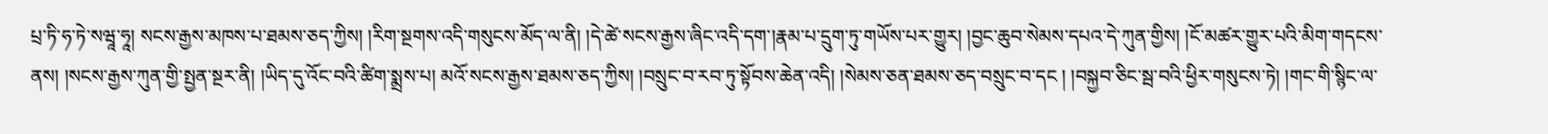པྲ་ཏི་ཧ་ཏེ་སཝཱ་ཧཱ། སངས་རྒྱས་མཁས་པ་ཐམས་ཅད་ཀྱིས། །རིག་སྔགས་འདི་གསུངས་མོད་ལ་ནི། །དེ་ཚེ་སངས་རྒྱས་ཞིང་འདི་དག་།རྣམ་པ་དྲུག་ཏུ་གཡོས་པར་གྱུར། །བྱང་ཆུབ་སེམས་དཔའ་དེ་ཀུན་གྱིས། །ངོ་མཚར་གྱུར་པའི་མིག་གདངས་ནས། །སངས་རྒྱས་ཀུན་གྱི་སྤྱན་སྔར་ནི། །ཡིད་དུ་འོང་བའི་ཚིག་སྨྲས་པ། མའོ་སངས་རྒྱས་ཐམས་ཅད་ཀྱིས། །བསྲུང་བ་རབ་ཏུ་སྟོབས་ཆེན་འདི། །སེམས་ཅན་ཐམས་ཅད་བསྲུང་བ་དང ། །བསྐྱབ་ཅིང་སྦ་བའི་ཕྱིར་གསུངས་ཏེ། །གང་གི་སྙིང་ལ་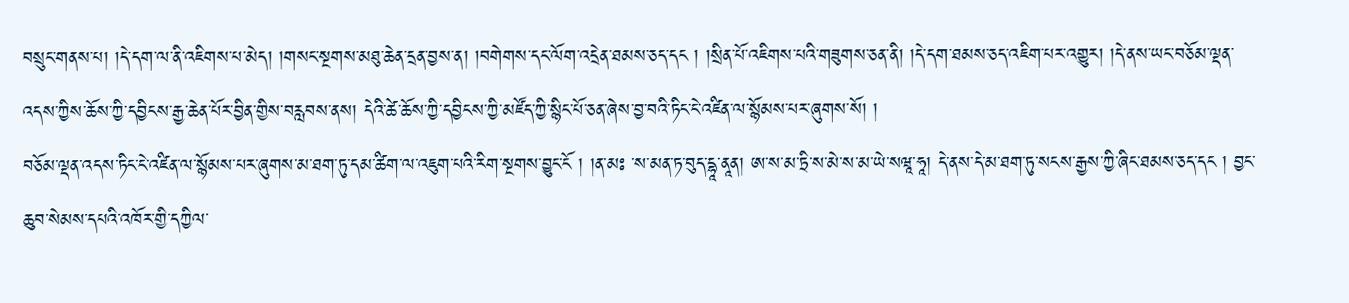བསྲུང་གནས་པ། །དེ་དག་ལ་ནི་འཇིགས་པ་མེད། །གསང་སྔགས་མཐུ་ཆེན་དྲན་བྱས་ན། །བགེགས་དང་ལོག་འདྲེན་ཐམས་ཅད་དང ། །སྲིན་པོ་འཇིགས་པའི་གཟུགས་ཅན་ནི། །དེ་དག་ཐམས་ཅད་འཇིག་པར་འགྱུར། །དེ་ནས་ཡང་བཅོམ་ལྡན་འདས་ཀྱིས་ཆོས་ཀྱི་དབྱིངས་རྒྱ་ཆེན་པོར་བྱིན་གྱིས་བརླབས་ནས། དེའི་ཚེ་ཆོས་ཀྱི་དབྱིངས་ཀྱི་མཛོད་ཀྱི་སྙིང་པོ་ཅན་ཞེས་བྱ་བའི་ཏིང་ངེ་འཛིན་ལ་སྙོམས་པར་ཞུགས་སོ། །
བཅོམ་ལྡན་འདས་ཏིང་ངེ་འཛིན་ལ་སྙོམས་པར་ཞུགས་མ་ཐག་ཏུ་དམ་ཚིག་ལ་འཇུག་པའི་རིག་སྔགས་བྱུང་ངོ ། །ན་མཿ ་ས་མན་ཏ་བུད་དྷཱ་ནཱན། ཨ་ས་མ་ཏྲི་ས་མེ་ས་མ་ཡེ་སཝཱ་ཧཱ། དེ་ནས་དེ་མ་ཐག་ཏུ་སངས་རྒྱས་ཀྱི་ཞིང་ཐམས་ཅད་དང ། བྱང་ཆུབ་སེམས་དཔའི་འཁོར་གྱི་དཀྱིལ་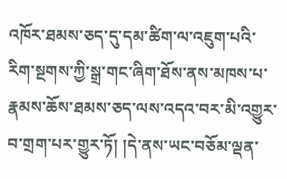འཁོར་ཐམས་ཅད་དུ་དམ་ཚིག་ལ་འཇུག་པའི་རིག་སྔགས་ཀྱི་སྒྲ་གང་ཞིག་ཐོས་ནས་མཁས་པ་རྣམས་ཆོས་ཐམས་ཅད་ལས་འདའ་བར་མི་འགྱུར་བ་གྲག་པར་གྱུར་ཏོ། །དེ་ནས་ཡང་བཅོམ་ལྡན་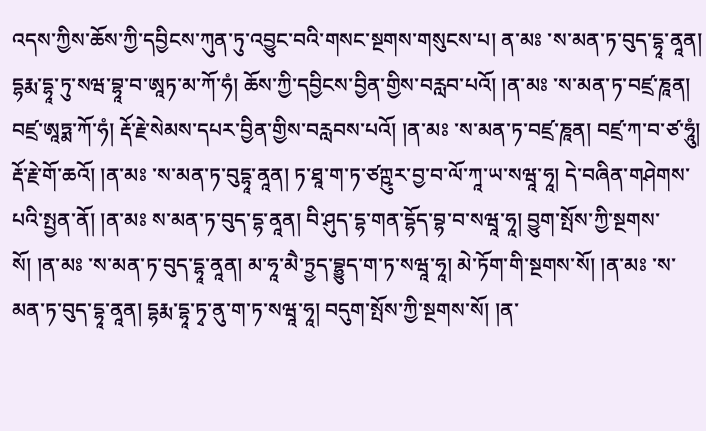འདས་ཀྱིས་ཆོས་ཀྱི་དབྱིངས་ཀུན་ཏུ་འབྱུང་བའི་གསང་སྔགས་གསུངས་པ། ན་མཿ ་ས་མན་ཏ་བུད་དྷཱ་ནཱན། དྷརྨ་དྷཱ་ཏུ་སཝ་བྷཱ་བ་ཨཱཏ་མ་ཀོ་ཧཾ། ཆོས་ཀྱི་དབྱིངས་བྱིན་གྱིས་བརླབ་པའོ། །ན་མཿ ་ས་མན་ཏ་བཛྲ་ཎཱན། བཛྲ་ཨཱཏྨ་ཀོ་ཧཾ། རྡོ་རྗེ་སེམས་དཔར་བྱིན་གྱིས་བརླབས་པའོ། །ན་མཿ ་ས་མན་ཏ་བཛྲ་ཎཱན། བཛྲ་ཀ་བ་ཙ་ཧཱུཾ། རྡོ་རྗེ་གོ་ཆའོ། །ན་མཿ ་ས་མན་ཏ་བུདྷཱ་ནཱན། ཏ་ཐཱ་ག་ཏ་ཙཀྵུར་བྱ་བ་ལོ་ཀཱ་ཡ་སཝཱ་ཧཱ། དེ་བཞིན་གཤེགས་པའི་སྤྱན་ནོ། །ན་མཿ ས་མན་ཏ་བུད་དྷ་ནཱན། བི་ཤུད་དྷ་གན་དྷོད་བྷ་བ་སཝཱ་ཧཱ། བྱུག་སྤོས་ཀྱི་སྔགས་སོ། །ན་མཿ ་ས་མན་ཏ་བུད་དྷཱ་ནཱན། མ་ཧཱ་མཻ་ཏྲྱད་བྷྱུད་ག་ཏ་སཝཱ་ཧཱ། མེ་ཏོག་གི་སྔགས་སོ། །ན་མཿ ་ས་མན་ཏ་བུད་དྷཱ་ནཱན། དྷརྨ་དྷཱ་ཏྭ་ནུ་ག་ཏ་སཝཱ་ཧཱ། བདུག་སྤོས་ཀྱི་སྔགས་སོ། །ན་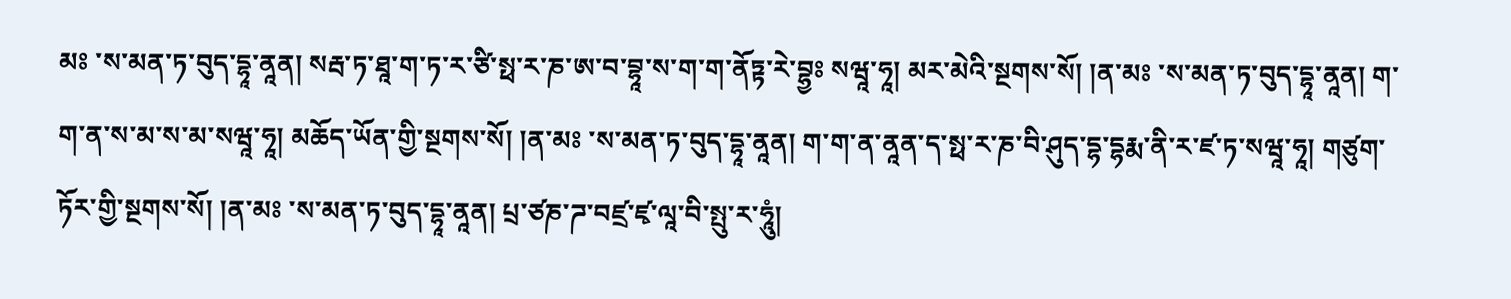མཿ ་ས་མན་ཏ་བུད་དྷཱ་ནཱན། སརྦ་ཏ་ཐཱ་ག་ཏ་ར་ཙི་སྥ་ར་ཎ་ཨ་བ་བྷཱ་ས་ག་ག་ནོཏྟ་རེ་བྷྱཿ སཝཱ་ཧཱ། མར་མེའི་སྔགས་སོ། །ན་མཿ ་ས་མན་ཏ་བུད་དྷཱ་ནཱན། ག་ག་ན་ས་མ་ས་མ་སཝཱ་ཧཱ། མཆོད་ཡོན་གྱི་སྔགས་སོ། །ན་མཿ ་ས་མན་ཏ་བུད་དྷཱ་ནཱན། ག་ག་ན་ནཱན་ད་སྥ་ར་ཎ་བི་ཤུད་དྷ་དྷརྨ་ནི་ར་ཛ་ཏ་སཝཱ་ཧཱ། གཙུག་ཏོར་གྱི་སྔགས་སོ། །ན་མཿ ་ས་མན་ཏ་བུད་དྷཱ་ནཱན། པྲ་ཙཎ་ཌ་བཛྲ་ཛྭ་ལཱ་བི་སྤུ་ར་ཧཱུཾ།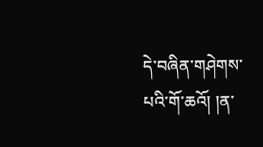དེ་བཞིན་གཤེགས་པའི་གོ་ཆའོ། །ན་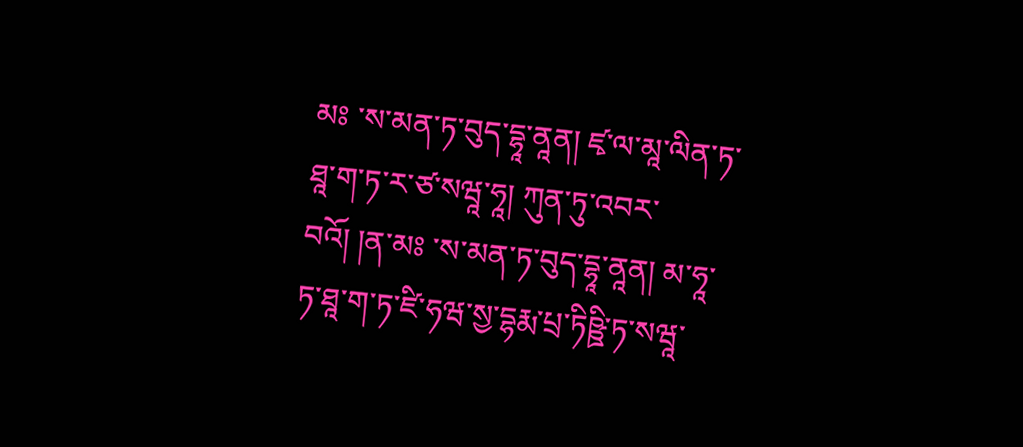མཿ ་ས་མན་ཏ་བུད་དྷཱ་ནཱན། ཛྭ་ལ་མཱ་ལིན་ཏ་ཐཱ་ག་ཏ་ར་ཙ་སཝཱ་ཧཱ། ཀུན་ཏུ་འབར་བའོ། །ན་མཿ ་ས་མན་ཏ་བུད་དྷཱ་ནཱན། མ་ཧཱ་ཏ་ཐཱ་ག་ཏ་ཛི་ཧཝ་སྱ་དྷརྨ་པྲ་ཏིཥྛི་ཏ་སཝཱ་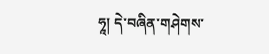ཧཱ། དེ་བཞིན་གཤེགས་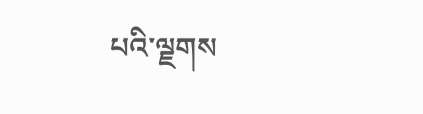པའི་ལྗགས